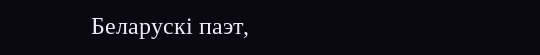Беларускі паэт,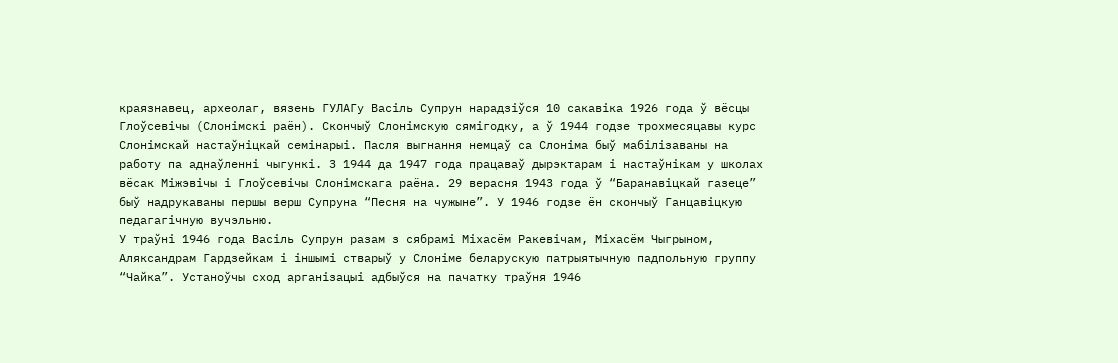краязнавец, археолаг, вязень ГУЛАГу Васіль Супрун нарадзіўся 10 сакавіка 1926 года ў вёсцы Глоўсевічы (Слонімскі раён). Скончыў Слонімскую сямігодку, а ў 1944 годзе трохмесяцавы курс Слонімскай настаўніцкай семінарыі. Пасля выгнання немцаў са Слоніма быў мабілізаваны на работу па аднаўленні чыгункі. З 1944 да 1947 года працаваў дырэктарам і настаўнікам у школах вёсак Міжэвічы і Глоўсевічы Слонімскага раёна. 29 верасня 1943 года ў “Баранавіцкай газеце” быў надрукаваны першы верш Супруна “Песня на чужыне”. У 1946 годзе ён скончыў Ганцавіцкую педагагічную вучэльню.
У траўні 1946 года Васіль Супрун разам з сябрамі Міхасём Ракевічам, Міхасём Чыгрыном, Аляксандрам Гардзейкам і іншымі стварыў у Слоніме беларускую патрыятычную падпольную группу “Чайка”. Устаноўчы сход арганізацыі адбыўся на пачатку траўня 1946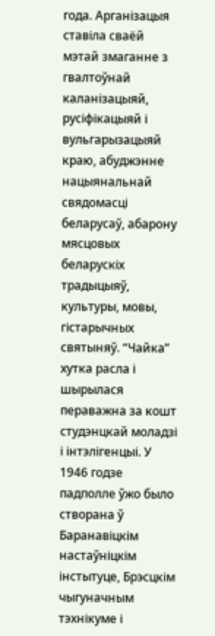года. Арганізацыя ставіла сваёй мэтай змаганне з гвалтоўнай каланізацыяй, русіфікацыяй і вульгарызацыяй краю, абуджэнне нацыянальнай свядомасці беларусаў, абарону мясцовых беларускіх традыцыяў, культуры, мовы, гістарычных святыняў. “Чайка” хутка расла і шырылася пераважна за кошт студэнцкай моладзі і інтэлігенцыі. У 1946 годзе падполле ўжо было створана ў Баранавіцкім настаўніцкім інстытуце, Брэсцкім чыгуначным тэхнікуме і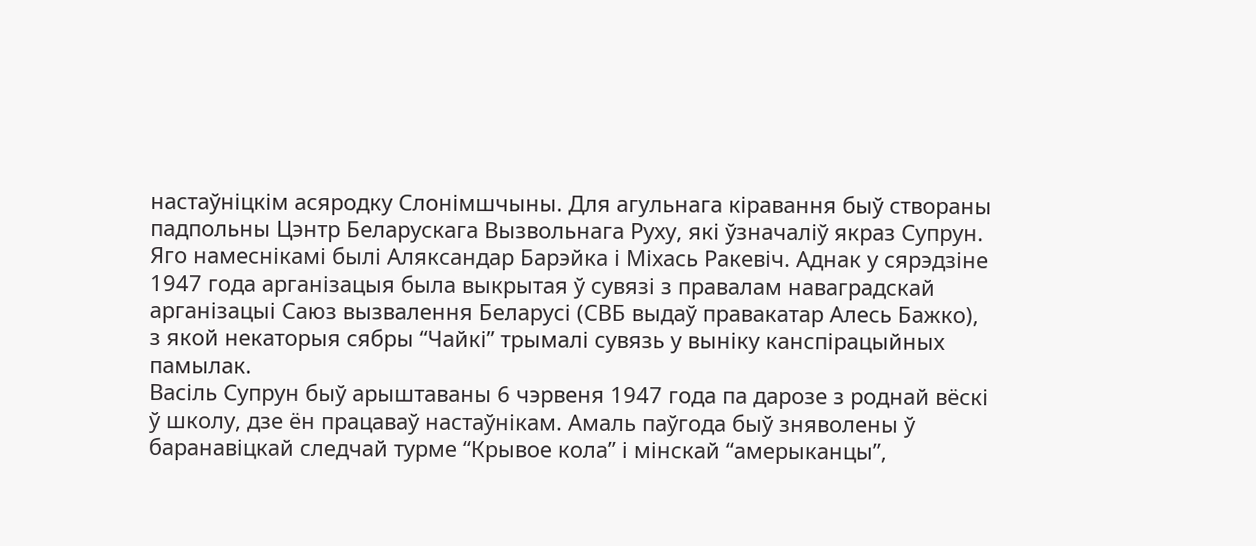настаўніцкім асяродку Слонімшчыны. Для агульнага кіравання быў створаны падпольны Цэнтр Беларускага Вызвольнага Руху, які ўзначаліў якраз Супрун. Яго намеснікамі былі Аляксандар Барэйка і Міхась Ракевіч. Аднак у сярэдзіне 1947 года арганізацыя была выкрытая ў сувязі з правалам наваградскай арганізацыі Саюз вызвалення Беларусі (СВБ выдаў правакатар Алесь Бажко), з якой некаторыя сябры “Чайкі” трымалі сувязь у выніку канспірацыйных памылак.
Васіль Супрун быў арыштаваны 6 чэрвеня 1947 года па дарозе з роднай вёскі ў школу, дзе ён працаваў настаўнікам. Амаль паўгода быў зняволены ў баранавіцкай следчай турме “Крывое кола” і мінскай “амерыканцы”,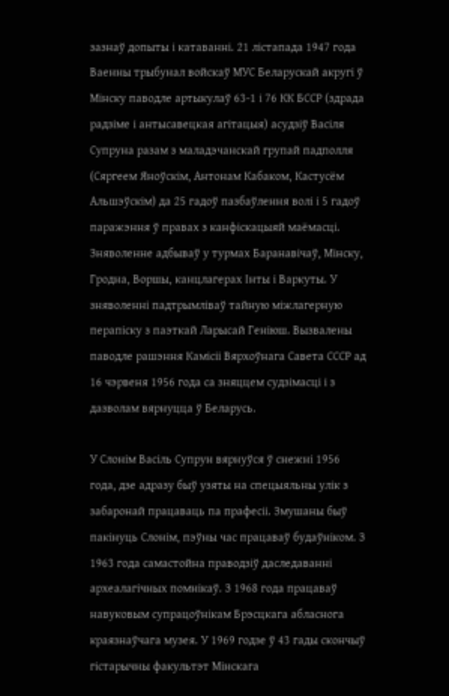зазнаў допыты і катаванні. 21 лістапада 1947 года Ваенны трыбунал войскаў МУС Беларускай акругі ў Мінску паводле артыкулаў 63-1 і 76 КК БССР (здрада радзіме і антысавецкая агітацыя) асудзіў Васіля Супруна разам з маладэчанскай групай падполля (Сяргеем Яноўскім, Антонам Кабаком, Кастусём Альшэўскім) да 25 гадоў пазбаўлення волі і 5 гадоў паражэння ў правах з канфіскацыяй маёмасці. Зняволенне адбываў у турмах Баранавічаў, Мінску, Гродна, Воршы, канцлагерах Інты і Варкуты. У зняволенні падтрымліваў тайную міжлагерную перапіску з паэткай Ларысай Геніюш. Вызвалены паводле рашэння Камісіі Вярхоўнага Савета СССР ад 16 чэрвеня 1956 года са зняццем судзімасцi і з дазволам вярнуцца ў Беларусь.

У Слонім Васіль Супрун вярнуўся ў снежні 1956 года, дзе адразу быў узяты на спецыяльны улік з забаронай працаваць па прафесіі. Змушаны быў пакінуць Слонім, пэўны час працаваў будаўніком. З 1963 года самастойна праводзіў даследаванні археалагічных помнікаў. З 1968 года працаваў навуковым супрацоўнікам Брэсцкага абласнога краязнаўчага музея. У 1969 годзе ў 43 гады скончыў гістарычны факультэт Мінскага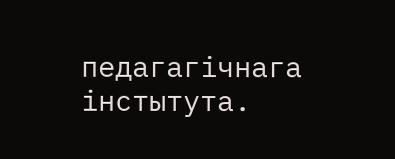педагагічнага інстытута.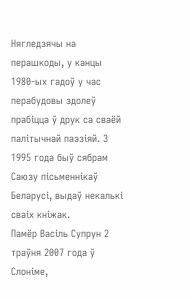Нягледзячы на перашкоды, у канцы 1980-ых гадоў у час перабудовы здолеў прабіцца ў друк са сваёй палітычнай паэзіяй. З 1995 года быў сябрам Саюзу пісьменнікаў Беларусі, выдаў некалькі сваіх кніжак.
Памёр Васіль Супрун 2 траўня 2007 года ў Слоніме,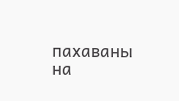пахаваны на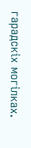гарадскіх могілках.